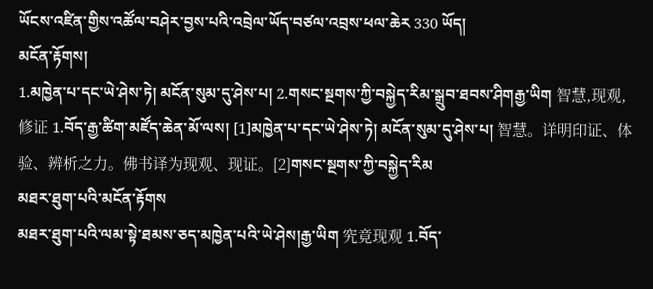ཡོངས་འཛིན་གྱིས་འཚོལ་བཤེར་བྱས་པའི་འབྲེལ་ཡོད་བཙལ་འབྲས་ཕལ་ཆེར 330 ཡོད།
མངོན་རྟོགས།
1.མཁྱེན་པ་དང་ཡེ་ཤེས་ཏེ། མངོན་སུམ་དུ་ཤེས་པ། 2.གསང་སྔགས་ཀྱི་བསྐྱེད་རིམ་སྒྲུབ་ཐབས་ཤིགརྒྱ་ཡིག 智慧,现观,修证 1.བོད་རྒྱ་ཚིག་མཛོད་ཆེན་མོ་ལས། [1]མཁྱེན་པ་དང་ཡེ་ཤེས་ཏེ། མངོན་སུམ་དུ་ཤེས་པ། 智慧。详明印证、体验、辨析之力。佛书译为现观、现证。[2]གསང་སྔགས་ཀྱི་བསྐྱེད་རིམ
མཐར་ཐུག་པའི་མངོན་རྟོགས
མཐར་ཐུག་པའི་ལམ་སྟེ་ཐམས་ཅད་མཁྱེན་པའི་ཡེ་ཤེས།རྒྱ་ཡིག 究竟现观 1.བོད་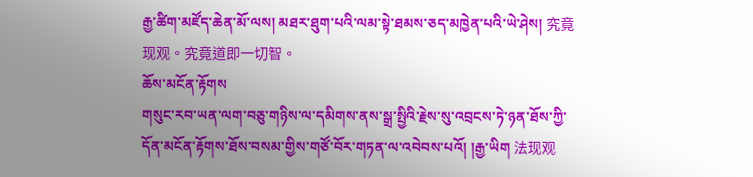རྒྱ་ཚིག་མཛོད་ཆེན་མོ་ལས། མཐར་ཐུག་པའི་ལམ་སྟེ་ཐམས་ཅད་མཁྱེན་པའི་ཡེ་ཤེས། 究竟现观。究竟道即一切智。
ཆོས་མངོན་རྟོགས
གསུང་རབ་ཡན་ལག་བཅུ་གཉིས་ལ་དམིགས་ནས་སྒྲ་སྤྱིའི་རྗེས་སུ་འབྲངས་ཏེ་ཉན་ཐོས་ཀྱི་དོན་མངོན་རྟོགས་ཐོས་བསམ་གྱིས་གཙོ་བོར་གཏན་ལ་འབེབས་པའོ། །རྒྱ་ཡིག 法现观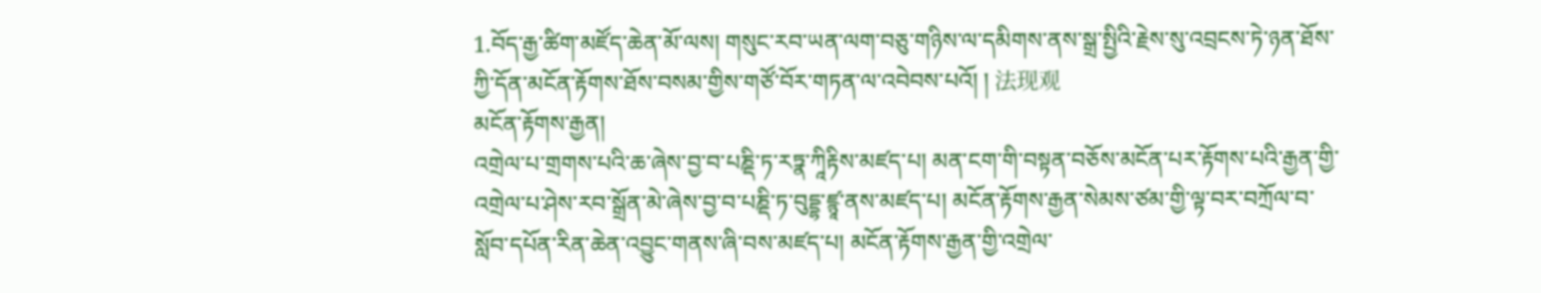1.བོད་རྒྱ་ཚིག་མཛོད་ཆེན་མོ་ལས། གསུང་རབ་ཡན་ལག་བཅུ་གཉིས་ལ་དམིགས་ནས་སྒྲ་སྤྱིའི་རྗེས་སུ་འབྲངས་ཏེ་ཉན་ཐོས་ཀྱི་དོན་མངོན་རྟོགས་ཐོས་བསམ་གྱིས་གཙོ་བོར་གཏན་ལ་འབེབས་པའོ། ། 法现观
མངོན་རྟོགས་རྒྱན།
འགྲེལ་པ་གྲགས་པའི་ཆ་ཞེས་བྱ་བ་པཎྡི་ཏ་རཏྣ་ཀཱིརྟིས་མཛད་པ། མན་ངག་གི་བསྟན་བཅོས་མངོན་པར་རྟོགས་པའི་རྒྱན་གྱི་འགྲེལ་པ་ཤེས་རབ་སྒྲོན་མེ་ཞེས་བྱ་བ་པཎྡི་ཏ་བུདྡྷ་ཛྙཱ་ནས་མཛད་པ། མངོན་རྟོགས་རྒྱན་སེམས་ཙམ་གྱི་ལྟ་བར་བཀྲོལ་བ་སློབ་དཔོན་རིན་ཆེན་འབྱུང་གནས་ཞི་བས་མཛད་པ། མངོན་རྟོགས་རྒྱན་གྱི་འགྲེལ་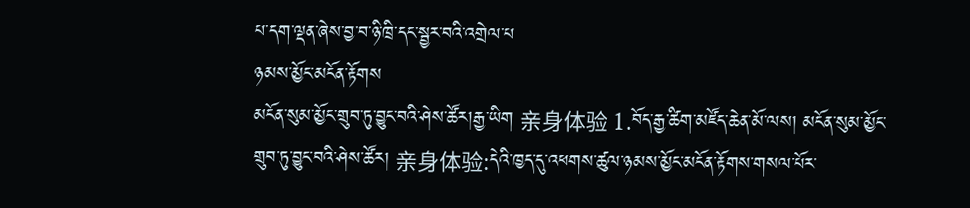པ་དག་ལྡན་ཞེས་བྱ་བ་ཉི་ཁྲི་དང་སྦྱར་བའི་འགྲེལ་པ
ཉམས་མྱོང་མངོན་རྟོགས
མངོན་སུམ་མྱོང་གྲུབ་ཏུ་བྱུང་བའི་ཤེས་ཚོར།རྒྱ་ཡིག 亲身体验 1.བོད་རྒྱ་ཚིག་མཛོད་ཆེན་མོ་ལས། མངོན་སུམ་མྱོང་གྲུབ་ཏུ་བྱུང་བའི་ཤེས་ཚོར། 亲身体验:དེའི་ཁྱད་དུ་འཕགས་ཚུལ་ཉམས་མྱོང་མངོན་རྟོགས་གསལ་པོར་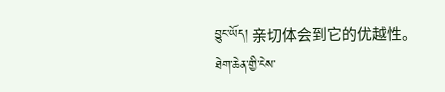བྱུང་ཡོད། 亲切体会到它的优越性。
ཐེག་ཆེན་གྱི་ངེས་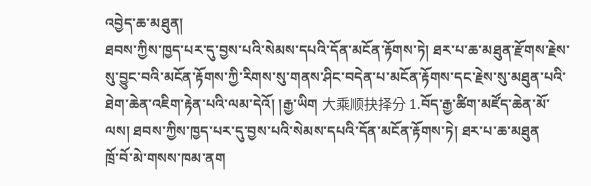འབྱེད་ཆ་མཐུན།
ཐབས་ཀྱིས་ཁྱད་པར་དུ་བྱས་པའི་སེམས་དཔའི་དོན་མངོན་རྟོགས་ཏེ། ཐར་པ་ཆ་མཐུན་རྫོགས་རྗེས་སུ་བྱུང་བའི་མངོན་རྟོགས་ཀྱི་རིགས་སུ་གནས་ཤིང་བདེན་པ་མངོན་རྟོགས་དང་རྗེས་སུ་མཐུན་པའི་ཐེག་ཆེན་འཇིག་རྟེན་པའི་ལམ་དེའོ། །རྒྱ་ཡིག 大乘顺抉择分 1.བོད་རྒྱ་ཚིག་མཛོད་ཆེན་མོ་ལས། ཐབས་ཀྱིས་ཁྱད་པར་དུ་བྱས་པའི་སེམས་དཔའི་དོན་མངོན་རྟོགས་ཏེ། ཐར་པ་ཆ་མཐུན
ཁྲོ་བོ་མེ་གསས་ཁམ་ནག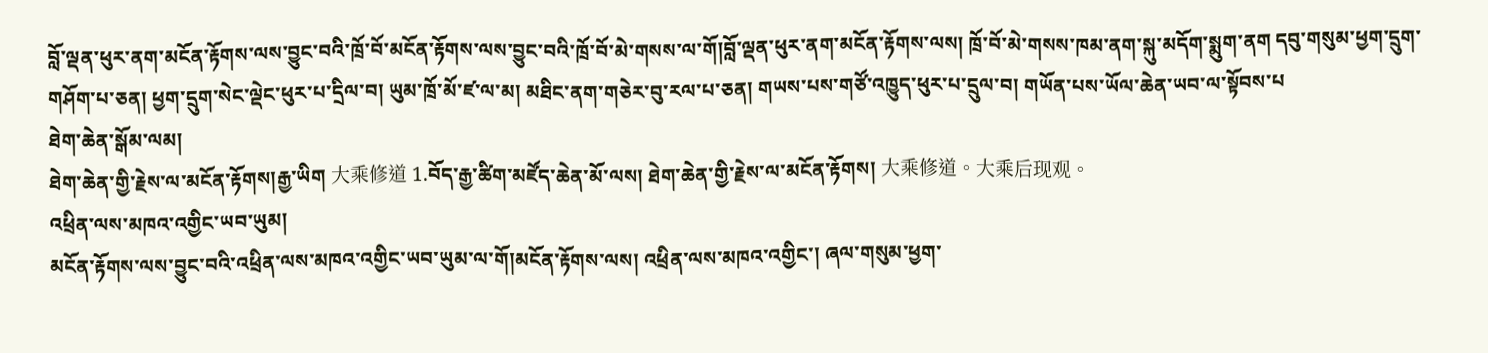བློ་ལྡན་ཕུར་ནག་མངོན་རྟོགས་ལས་བྱུང་བའི་ཁྲོ་བོ་མངོན་རྟོགས་ལས་བྱུང་བའི་ཁྲོ་བོ་མེ་གསས་ལ་གོ།བློ་ལྡན་ཕུར་ནག་མངོན་རྟོགས་ལས། ཁྲོ་བོ་མེ་གསས་ཁམ་ནག་སྐུ་མདོག་སྨུག་ནག དབུ་གསུམ་ཕྱག་དྲུག་གཤོག་པ་ཅན། ཕྱག་དྲུག་སེང་ལྡེང་ཕུར་པ་དྲིལ་བ། ཡུམ་ཁྲོ་མོ་ཛ་ལ་མ། མཐིང་ནག་གཅེར་བུ་རལ་པ་ཅན། གཡས་པས་གཙོ་འཁྱུད་ཕུར་པ་དྲུལ་བ། གཡོན་པས་ཡོལ་ཆེན་ཡབ་ལ་སྟོབས་པ
ཐེག་ཆེན་སྒོམ་ལམ།
ཐེག་ཆེན་གྱི་རྗེས་ལ་མངོན་རྟོགས།རྒྱ་ཡིག 大乘修道 1.བོད་རྒྱ་ཚིག་མཛོད་ཆེན་མོ་ལས། ཐེག་ཆེན་གྱི་རྗེས་ལ་མངོན་རྟོགས། 大乘修道。大乘后现观。
འཕྲིན་ལས་མཁའ་འགྱིང་ཡབ་ཡུམ།
མངོན་རྟོགས་ལས་བྱུང་བའི་འཕྲིན་ལས་མཁའ་འགྱིང་ཡབ་ཡུམ་ལ་གོ།མངོན་རྟོགས་ལས། འཕྲིན་ལས་མཁའ་འགྱིང་། ཞལ་གསུམ་ཕྱག་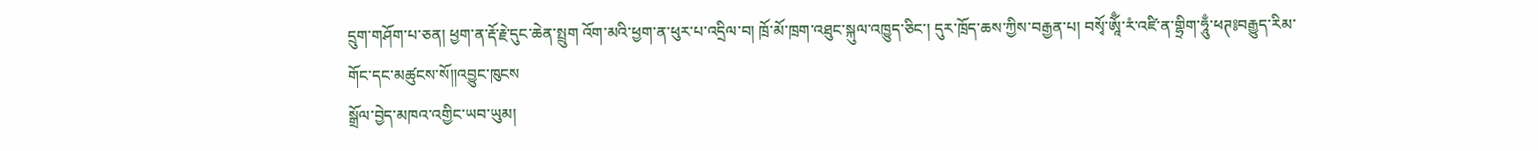དྲུག་གཤོག་པ་ཅན། ཕྱག་ན་རྡོ་རྗེ་དུང་ཆེན་སྤྲུག འོག་མའི་ཕྱག་ན་ཕུར་པ་འདྲིལ་བ། ཁྲོ་མོ་ཁྲག་འཐུང་སྐུལ་འཁྱུད་ཅིང་། དུར་ཁྲོད་ཆས་ཀྱིས་བརྒྱན་པ། བསྭོ་ཨཱོྃ་རཾ་འཛི་ན་གྷྲིག་ཧཱུྃ་ཕཊ༔བརྒྱུད་རིམ་གོང་དང་མཚུངས་སོ༎འབྱུང་ཁུངས
སྒྲོལ་བྱེད་མཁའ་འགྱིང་ཡབ་ཡུམ།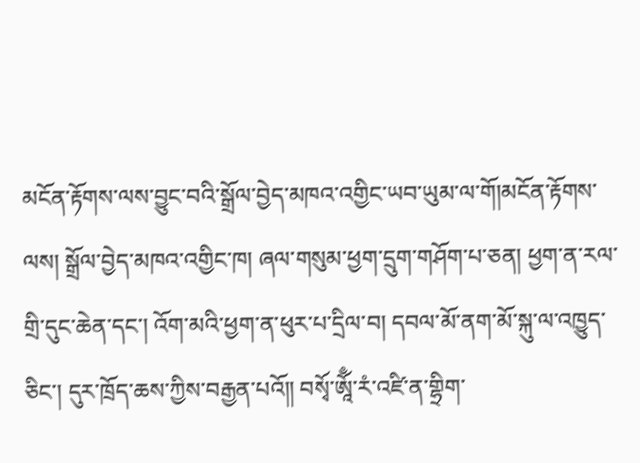མངོན་རྟོགས་ལས་བྱུང་བའི་སྒྲོལ་བྱེད་མཁའ་འགྱིང་ཡབ་ཡུམ་ལ་གོ།མངོན་རྟོགས་ལས། སྒྲོལ་བྱེད་མཁའ་འགྱིང་ཁ། ཞལ་གསུམ་ཕྱག་དྲུག་གཤོག་པ་ཅན། ཕྱག་ན་རལ་གྲི་དུང་ཆེན་དང་། འོག་མའི་ཕྱག་ན་ཕུར་པ་དྲིལ་བ། དབལ་མོ་ནག་མོ་སྐུ་ལ་འཁྱུད་ཅིང་། དུར་ཁྲོད་ཆས་ཀྱིས་བརྒྱན་པའོ༎ བསྭོ་ཨཱོྃ་རཾ་འཛི་ན་གྷྲིག་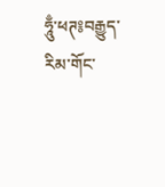ཧཱུྃ་ཕཊ༔བརྒྱུད་རིམ་གོང་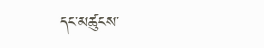དང་མཚུངས་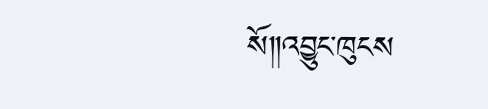སོ༎འབྱུང་ཁུངས